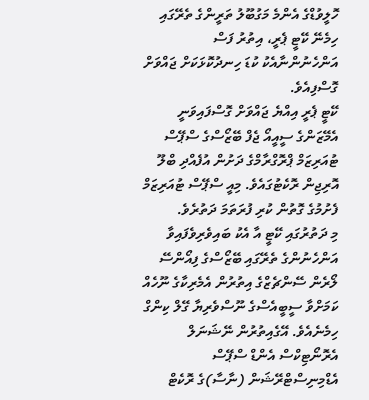ހޮލީވުޑްގެ އެންމެ މަގުބޫލު ތަރީންގެ ތެރޭގައި ހިމެނޭ ކޭޓީ ޕެރީ، އިތުރު ފަސް އަންހެނުންނާއެކު ކުޑަ ހިނދުކޮޅަކަށް ޖައްވަށް ގޮސްފިއެވެ.
ކޭޓީ ޕެރީ އިއްޔެ ޖައްވަށް ގޮސްފައިވަނީ އެމޭޒަންގެ ސީއީއޯ ޖެފް ބޭޒޯސްގެ ސްޕޭސް ޓުއަރިޒަމް ޕްރޮގްރާމްގެ ދަށުން އުފެއްދި ބްލޫ އޮރިޖިން ރޮކެޓުގައެވެ. މިއީ ސްޕޭސް ޓުއަރިޒަމް ފެށުމުގެ ގޮތުން ކުރި ފުރަތަމަ ދަތުރެވެ.
މި ދަތުރުގައި ކޭޓީ އާ އެކު ބައިވެރިވެފައިވާ އަންހެނުންގެ ތެރޭގައި ބޭޒޯސްގެ ފިއޯންސޭ ލޯރެން ސޭންޗެޒްގެ އިތުރުން އެމެރިކާގެ ނޫހެއް ކަމަށްވާ ސީބީއެސްގެ ނޫސްވެރިޔާ ގޭލް ކިންގް ހިމެނެއެވެ. އޭގެއިތުރުން ނޭޝަނަލް އެރޮނޯޓިކްސް އެންޑް ސްޕޭސް އެޑްމިނިސްޓްރޭޝަން (ނާސާ)ގެ ރޮކެޓް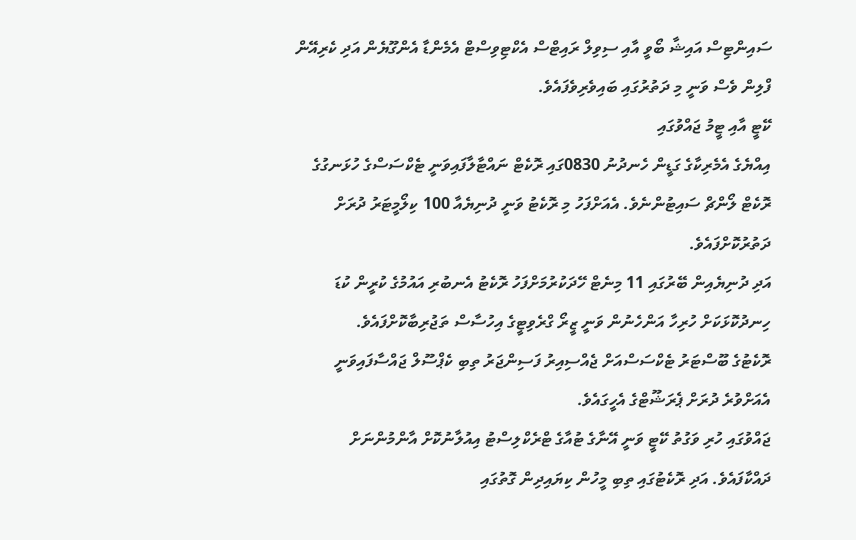ސައިންޓިސް އައިޝާ ބޯވީ އާއި ސިވިލް ރައިޓްސް އެކްޓިވިސްޓް އެމެންޑާ އެންގޫޔެން އަދި ކެރިއޭން ފްލިން ވެސް ވަނީ މި ދަތުރުގައި ބައިވެރިވެފައެވެ.
ކޭޓީ އާއި ޓީމު ޖައްވުގައި
އިއްޔެގެ އެމެރިކާގެ ގަޑީން ހެނދުނު 0830ގައި ރޮކެޓް ނައްޓާލާފައިވަނީ ޓެކްސަސްގެ ހުޅަނގުގެ ރޮކެޓް ލޯންޗް ސައިޓުންނެވެ. އެއަށްފަހު މި ރޮކެޓު ވަނީ ދުނިޔެއާ 100 ކިލޯމީޓަރު ދުރަށް ދަތުރުކޮށްފައެވެ.
އަދި ދުނިޔެއިން ބޭރުގައި 11 މިނެޓް ހޭދަކުރުމަށްފަހު ރޮކެޓު އެނބުރި އައުމުގެ ކުރީން ކުޑަ ހިނދުކޮޅަކަށް ހުރިހާ އަންހެނުން ވަނީ ޒީރޯ ގްރެވިޓީގެ އިހުސާސް ތަޖުރިބާކޮށްފައެވެ.
ރޮކެޓުގެ ބޫސްޓަރު ޓެކްސަސްއަށް ޖެއްސިއިރު ފަސިންޖަރު ތިބި ކެޕްސޫލް ޖައްސާފައިވަނީ އެއަށްވުރެ ދުރަށް ޕެރަޝޫޓްގެ އެހީގައެވެ.
ޖައްވުގައި ހުރި ވަގުތު ކޭޓީ ވަނީ އޭނާގެ ޓުއާގެ ޓްރެކްލިސްޓު އިއުލާނުކޮށް އާންމުންނަށް ދައްކާފައެވެ. އަދި ރޮކެޓުގައި ތިބި މީހުން ކިޔައިދިން ގޮތުގައި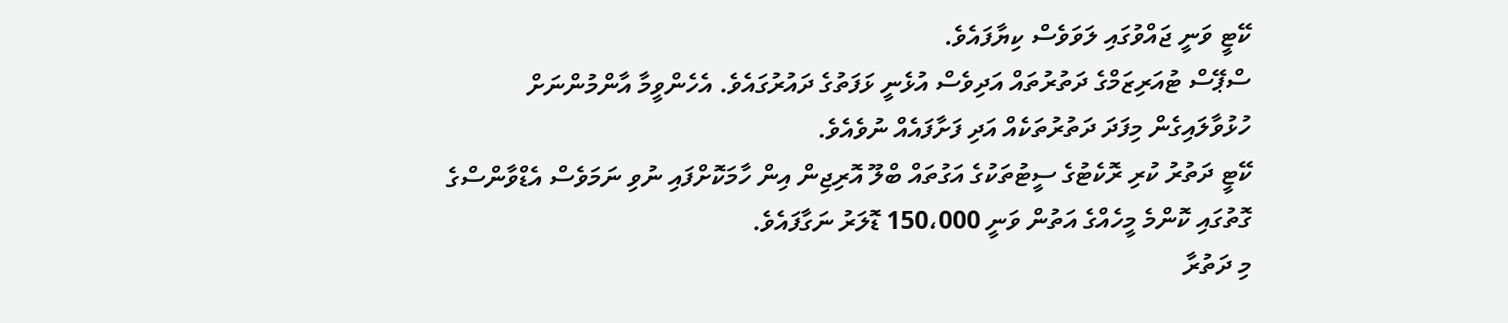ކޭޓީ ވަނީ ޖައްވުގައި ލަވަވެސް ކިޔާފައެވެ.
ސްޕޭސް ޓުއަރިޒަމްގެ ދަތުރުތައް އަދިވެސް އުޅެނީ ޅަފަތުގެ ދައުރުގައެވެ. އެހެންވީމާ އާންމުންނަށް ހުޅުވާލައިގެން މިފަދަ ދަތުރުތަކެއް އަދި ފަށާފައެއް ނުވެއެވެ.
ކޭޓީ ދަތުރު ކުރި ރޮކެޓުގެ ސީޓުތަކުގެ އަގުތައް ބްލޫ އޮރިޖިން އިން ހާމަކޮށްފައި ނުވި ނަމަވެސް އެޑްވާންސްގެ ގޮތުގައި ކޮންމެ މީހެއްގެ އަތުން ވަނީ 150،000 ޑޮލަރު ނަގާފައެވެ.
މި ދަތުރާ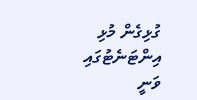ގުޅިގެން މުޅި އިންޓަނެޓުގައި ވަނީ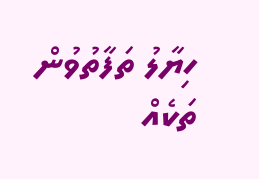ހިޔާލު ތަފާތުވުން ތަކެއް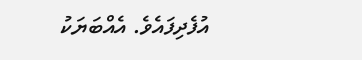އުފެދިފައެވެ. އެއްބަޔަކު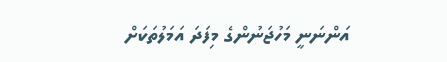އަންނަނީ މަހުޖަނުންގެ މިފަދަ އަމަލުތަކަށް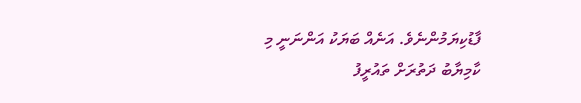ފާޑުކިޔަމުންނެވެ. އަނެއް ބަޔަކު އަންނަނީ މި ކާމިޔާބު ދަތުރަށް ތައުރީފު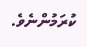ކުރަމުންނެވެ.